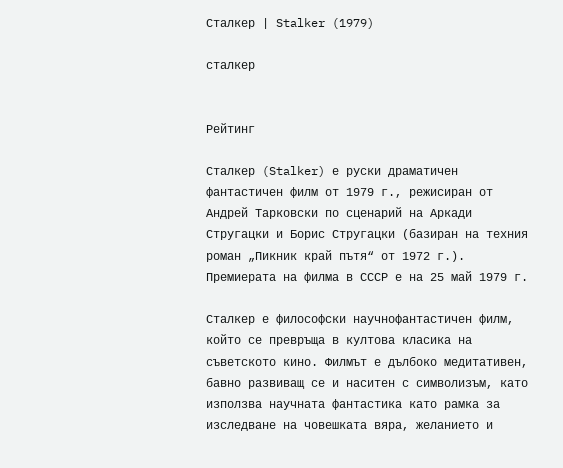Сталкер | Stalker (1979)

сталкер


Рейтинг

Сталкер (Stalker) е руски драматичен фантастичен филм от 1979 г., режисиран от Андрей Тарковски по сценарий на Аркади Стругацки и Борис Стругацки (базиран на техния роман „Пикник край пътя“ от 1972 г.). Премиерата на филма в СССР е на 25 май 1979 г.

Сталкер е философски научнофантастичен филм, който се превръща в култова класика на съветското кино. Филмът е дълбоко медитативен, бавно развиващ се и наситен с символизъм, като използва научната фантастика като рамка за изследване на човешката вяра, желанието и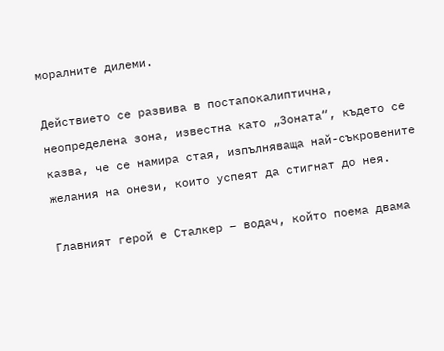моралните дилеми.

Действието се развива в постапокалиптична, неопределена зона, известна като „Зоната“, където се казва, че се намира стая, изпълняваща най-съкровените желания на онези, които успеят да стигнат до нея.

Главният герой е Сталкер – водач, който поема двама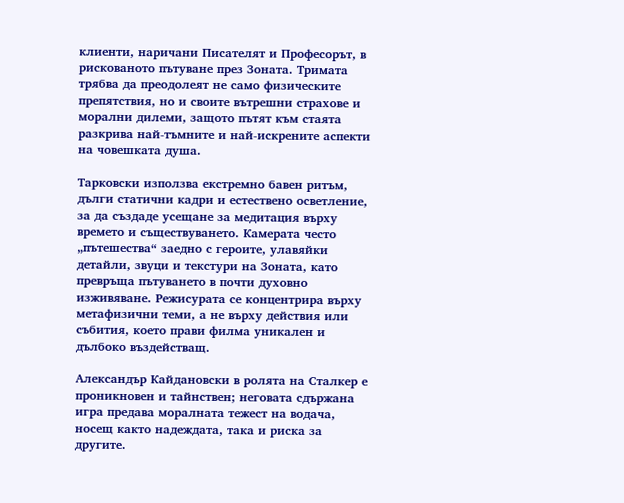клиенти, наричани Писателят и Професорът, в рискованото пътуване през Зоната. Тримата трябва да преодолеят не само физическите препятствия, но и своите вътрешни страхове и морални дилеми, защото пътят към стаята разкрива най-тъмните и най-искрените аспекти на човешката душа.

Тарковски използва екстремно бавен ритъм, дълги статични кадри и естествено осветление, за да създаде усещане за медитация върху времето и съществуването. Камерата често „пътешества“ заедно с героите, улавяйки детайли, звуци и текстури на Зоната, като превръща пътуването в почти духовно изживяване. Режисурата се концентрира върху метафизични теми, а не върху действия или събития, което прави филма уникален и дълбоко въздействащ.

Александър Кайдановски в ролята на Сталкер е проникновен и тайнствен; неговата сдържана игра предава моралната тежест на водача, носещ както надеждата, така и риска за другите.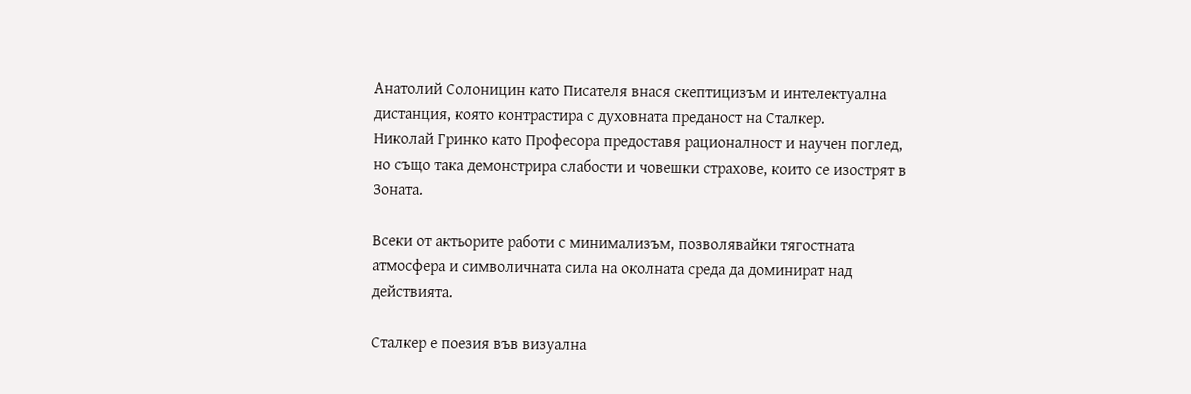Анатолий Солоницин като Писателя внася скептицизъм и интелектуална дистанция, която контрастира с духовната преданост на Сталкер.
Николай Гринко като Професора предоставя рационалност и научен поглед, но също така демонстрира слабости и човешки страхове, които се изострят в Зоната.

Всеки от актьорите работи с минимализъм, позволявайки тягостната атмосфера и символичната сила на околната среда да доминират над действията.

Сталкер е поезия във визуална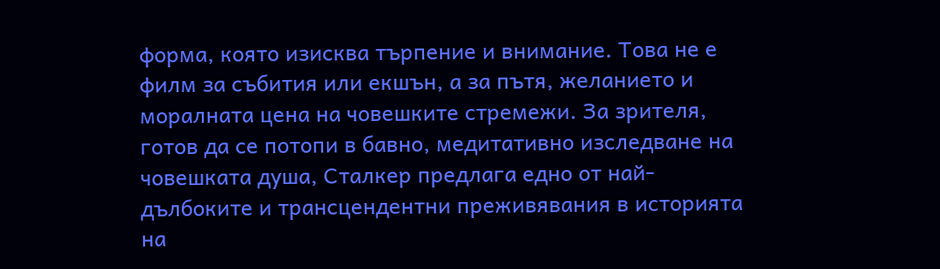форма, която изисква търпение и внимание. Това не е филм за събития или екшън, а за пътя, желанието и моралната цена на човешките стремежи. За зрителя, готов да се потопи в бавно, медитативно изследване на човешката душа, Сталкер предлага едно от най-дълбоките и трансцендентни преживявания в историята на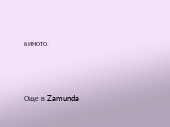киното.



Още в Zamunda